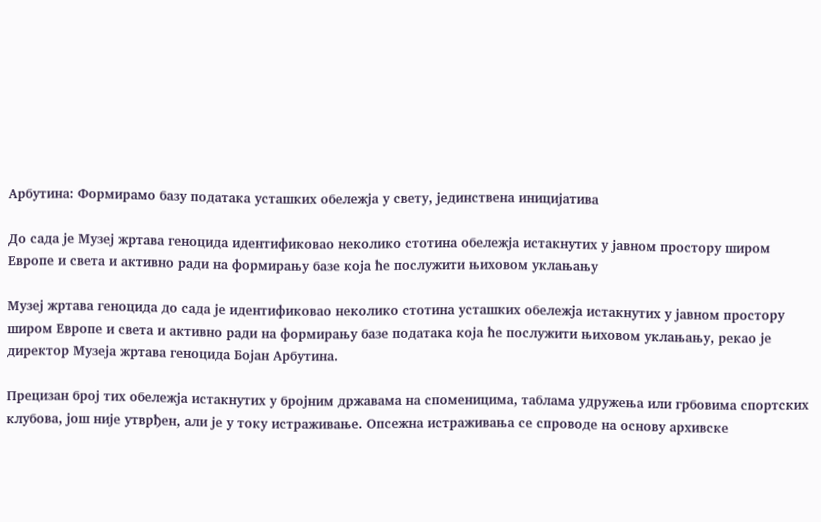Арбутина: Формирамо базу података усташких обележја у свету, јединствена иницијатива

До сада је Музеј жртава геноцида идентификовао неколико стотина обележја истакнутих у јавном простору широм Европе и света и активно ради на формирању базе која ће послужити њиховом уклањању

Музеј жртава геноцида до сада је идентификовао неколико стотина усташких обележја истакнутих у јавном простору широм Европе и света и активно ради на формирању базе података која ће послужити њиховом уклањању, рекао је директор Музеја жртава геноцида Бојан Арбутина.

Прецизан број тих обележја истакнутих у бројним државама на споменицима, таблама удружења или грбовима спортских клубова, још није утврђен, али је у току истраживање. Опсежна истраживања се спроводе на основу архивске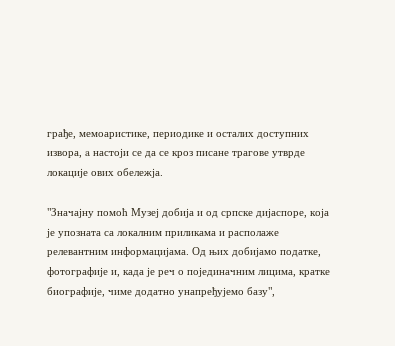грађе, мемоаристике, периодике и осталих доступних извора, a настоји се да се кроз писане трагове утврде локације ових обележја.

"Значајну помоћ Музеј добија и од српске дијаспоре, која је упозната са локалним приликама и располаже релевантним информацијама. Од њих добијамо податке, фотографије и, када је реч о појединачним лицима, кратке биографије, чиме додатно унапређујемо базу",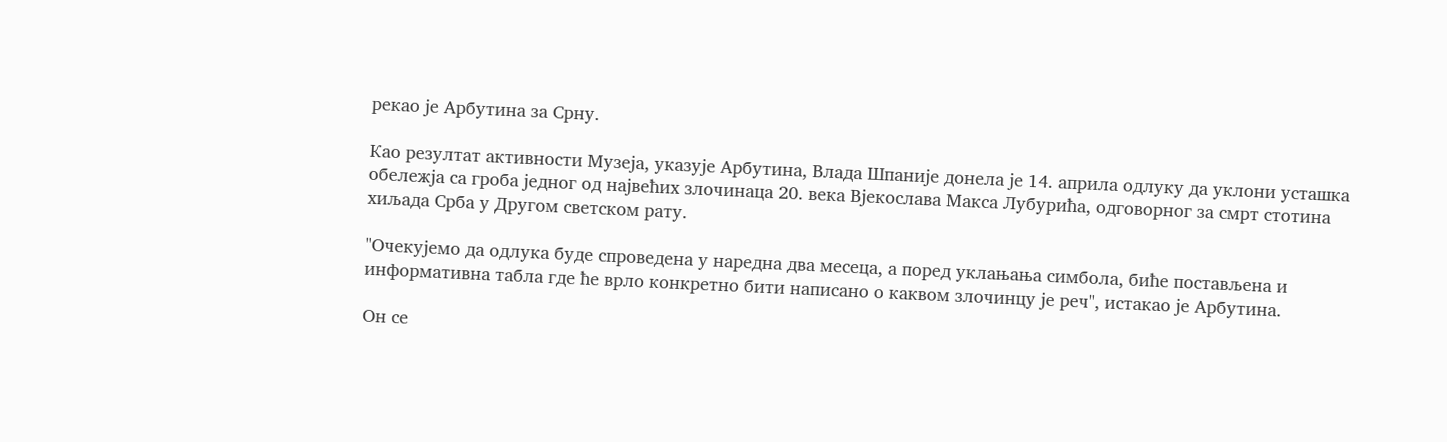рекао је Арбутина за Срну.

Као резултат активности Музеја, указује Арбутина, Влада Шпаније донела је 14. априла одлуку да уклони усташка обележја са гроба једног од највећих злочинаца 20. века Вјекослава Макса Лубурића, одговорног за смрт стотина хиљада Срба у Другом светском рату.

"Очекујемо да одлука буде спроведена у наредна два месеца, а поред уклањања симбола, биће постављена и информативна табла где ће врло конкретно бити написано о каквом злочинцу је реч", истакао је Арбутина.

Он се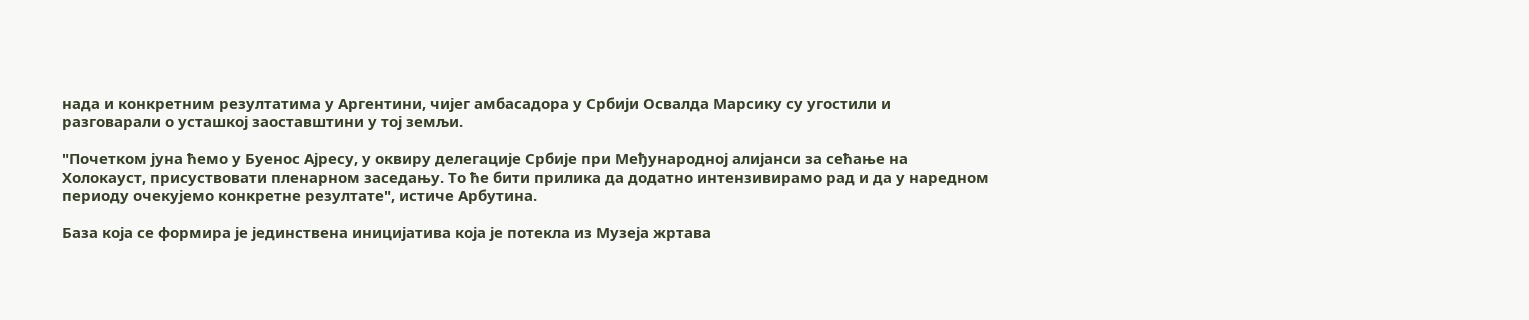нада и конкретним резултатима у Аргентини, чијег амбасадора у Србији Освалда Марсику су угостили и разговарали о усташкој заоставштини у тој земљи.

"Почетком јуна ћемо у Буенос Ајресу, у оквиру делегације Србије при Међународној алијанси за сећање на Холокауст, присуствовати пленарном заседању. То ће бити прилика да додатно интензивирамо рад и да у наредном периоду очекујемо конкретне резултате", истиче Арбутина.

База која се формира је јединствена иницијатива која је потекла из Музеја жртава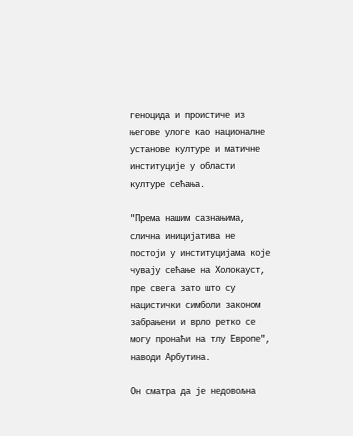геноцида и проистиче из његове улоге као националне установе културе и матичне институције у области културе сећања.

"Према нашим сазнањима, слична иницијатива не постоји у институцијама које чувају сећање на Холокауст, пре свега зато што су нацистички симболи законом забрањени и врло ретко се могу пронаћи на тлу Европе", наводи Арбутина.

Он сматра да је недовољна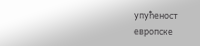упућеност европске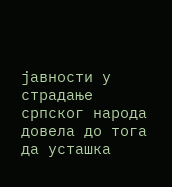јавности у страдање српског народа довела до тога да усташка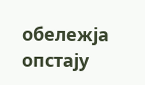обележја опстају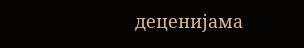деценијама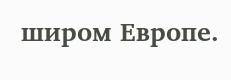широм Европе.